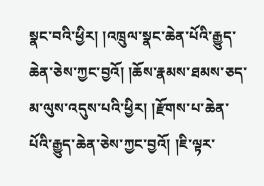སྣང་བའི་ཕྱིར། །འཁྲུལ་སྣང་ཆེན་པོའི་རྒྱུད་ཆེན་ཅེས་ཀྱང་བྱའོ། །ཆོས་རྣམས་ཐམས་ཅད་མ་ལུས་འདུས་པའི་ཕྱིར། །རྫོགས་པ་ཆེན་པོའི་རྒྱུད་ཆེན་ཅེས་ཀྱང་བྱའོ། །ཇི་ལྟར་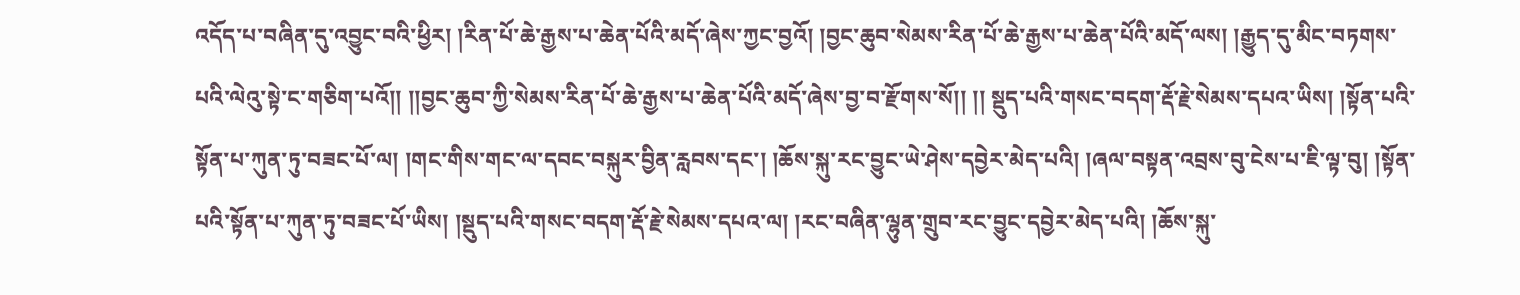འདོད་པ་བཞིན་དུ་འབྱུང་བའི་ཕྱིར། །རིན་པོ་ཆེ་རྒྱས་པ་ཆེན་པོའི་མདོ་ཞེས་ཀྱང་བྱའོ། །བྱང་ཆུབ་སེམས་རིན་པོ་ཆེ་རྒྱས་པ་ཆེན་པོའི་མདོ་ལས། །རྒྱུད་དུ་མིང་བཏགས་པའི་ལེའུ་སྟེ་ང་གཅིག་པའོ།། །།བྱང་ཆུབ་ཀྱི་སེམས་རིན་པོ་ཆེ་རྒྱས་པ་ཆེན་པོའི་མདོ་ཞེས་བྱ་བ་རྫོགས་སོ།། །། སྡུད་པའི་གསང་བདག་རྡོ་རྗེ་སེམས་དཔའ་ཡིས། །སྟོན་པའི་སྟོན་པ་ཀུན་ཏུ་བཟང་པོ་ལ། །གང་གིས་གང་ལ་དབང་བསྐུར་བྱིན་རླབས་དང་། །ཆོས་སྐུ་རང་བྱུང་ཡེ་ཤེས་དབྱེར་མེད་པའི། །ཞལ་བསྟན་འབྲས་བུ་ངེས་པ་ཇི་ལྟ་བུ། །སྟོན་པའི་སྟོན་པ་ཀུན་ཏུ་བཟང་པོ་ཡིས། །སྡུད་པའི་གསང་བདག་རྡོ་རྗེ་སེམས་དཔའ་ལ། །རང་བཞིན་ལྷུན་གྲུབ་རང་བྱུང་དབྱེར་མེད་པའི། །ཆོས་སྐུ་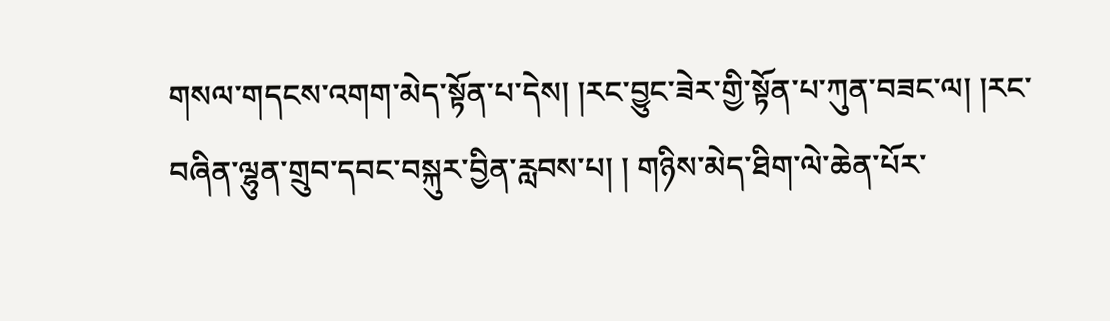གསལ་གདངས་འགག་མེད་སྟོན་པ་དེས། །རང་བྱུང་ཟེར་གྱི་སྟོན་པ་ཀུན་བཟང་ལ། །རང་བཞིན་ལྷུན་གྲུབ་དབང་བསྐུར་བྱིན་རླབས་པ། ། གཉིས་མེད་ཐིག་ལེ་ཆེན་པོར་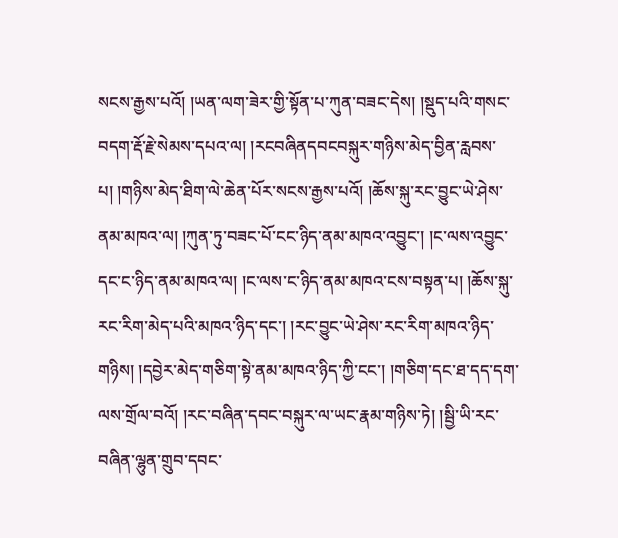སངས་རྒྱས་པའོ། །ཡན་ལག་ཟེར་གྱི་སྟོན་པ་ཀུན་བཟང་དེས། །སྡུད་པའི་གསང་བདག་རྡོ་རྗེ་སེམས་དཔའ་ལ། །རངབཞིནདབངབསྐུར་གཉིས་མེད་བྱིན་རླབས་པ། །གཉིས་མེད་ཐིག་ལེ་ཆེན་པོར་སངས་རྒྱས་པའོ། །ཆོས་སྐུ་རང་བྱུང་ཡེ་ཤེས་ནམ་མཁའ་ལ། །ཀུན་ཏུ་བཟང་པོ་ངང་ཉིད་ནམ་མཁའ་འབྱུང་། །ང་ལས་འབྱུང་དང་ང་ཉིད་ནམ་མཁའ་ལ། །ང་ལས་ང་ཉིད་ནམ་མཁའ་ངས་བསྟན་པ། །ཆོས་སྐུ་རང་རིག་མེད་པའི་མཁའ་ཉིད་དང་། །རང་བྱུང་ཡེ་ཤེས་རང་རིག་མཁའ་ཉིད་གཉིས། །དབྱེར་མེད་གཅིག་སྟེ་ནམ་མཁའ་ཉིད་ཀྱི་ངང་། །གཅིག་དང་ཐ་དད་དག་ལས་གྲོལ་བའོ། །རང་བཞིན་དབང་བསྐུར་ལ་ཡང་རྣམ་གཉིས་ཏེ། །སྦྱི་ཡི་རང་བཞིན་ལྷུན་གྲུབ་དབང་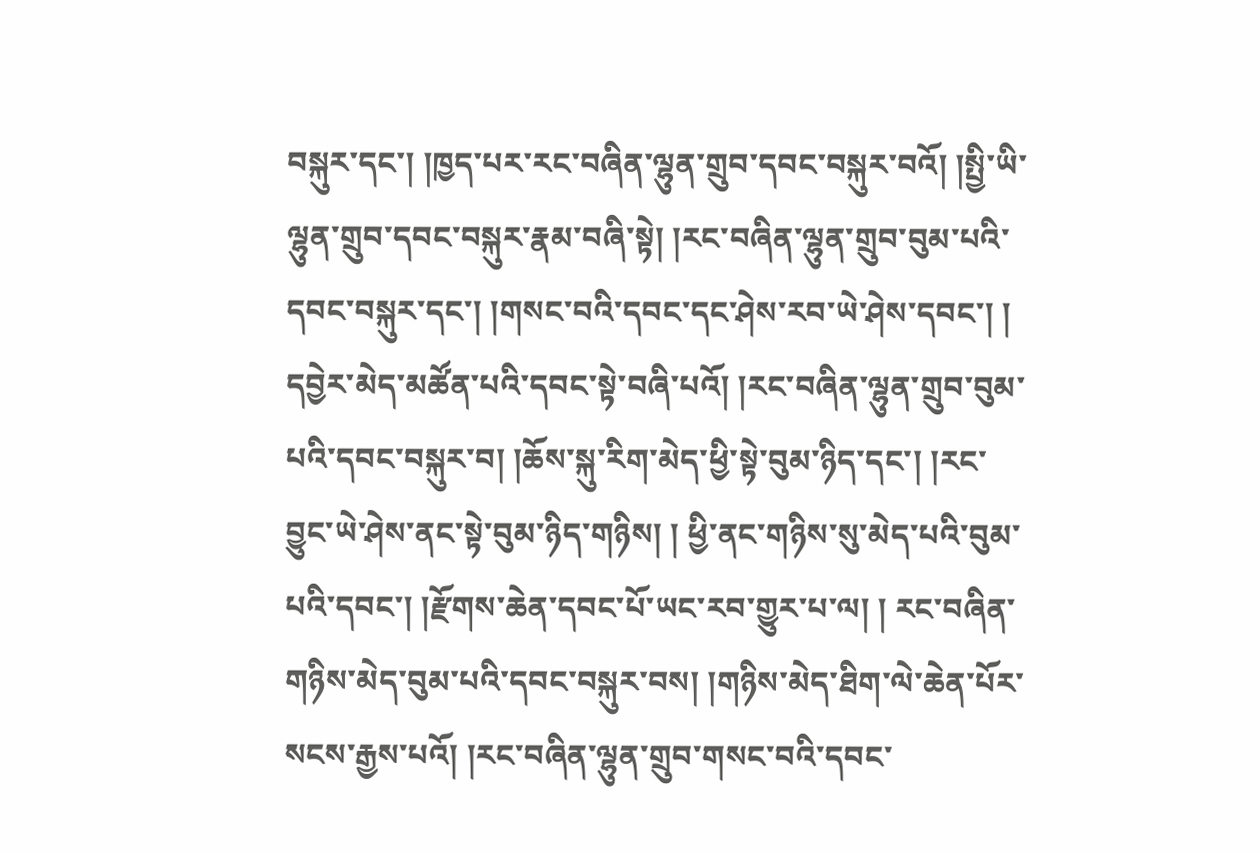བསྐུར་དང་། །ཁྱད་པར་རང་བཞིན་ལྷུན་གྲུབ་དབང་བསྐུར་བའོ། །སྤྱི་ཡི་ལྷུན་གྲུབ་དབང་བསྐུར་རྣམ་བཞི་སྟེ། །རང་བཞིན་ལྷུན་གྲུབ་བུམ་པའི་དབང་བསྐུར་དང་། །གསང་བའི་དབང་དང་ཤེས་རབ་ཡེ་ཤེས་དབང་། ། དབྱེར་མེད་མཚོན་པའི་དབང་སྟེ་བཞི་པའོ། །རང་བཞིན་ལྷུན་གྲུབ་བུམ་པའི་དབང་བསྐུར་བ། །ཆོས་སྐུ་རིག་མེད་ཕྱི་སྟེ་བུམ་ཉིད་དང་། །རང་བྱུང་ཡེ་ཤེས་ནང་སྟེ་བུམ་ཉིད་གཉིས། ། ཕྱི་ནང་གཉིས་སུ་མེད་པའི་བུམ་པའི་དབང་། །རྫོགས་ཆེན་དབང་པོ་ཡང་རབ་གྱུར་པ་ལ། ། རང་བཞིན་གཉིས་མེད་བུམ་པའི་དབང་བསྐུར་བས། །གཉིས་མེད་ཐིག་ལེ་ཆེན་པོར་སངས་རྒྱས་པའོ། །རང་བཞིན་ལྷུན་གྲུབ་གསང་བའི་དབང་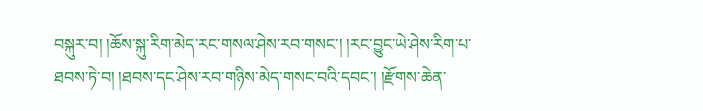བསྐུར་བ། །ཆོས་སྐུ་རིག་མེད་རང་གསལ་ཤེས་རབ་གསང་། །རང་བྱུང་ཡེ་ཤེས་རིག་པ་ཐབས་ཏེ་བ། །ཐབས་དང་ཤེས་རབ་གཉིས་མེད་གསང་བའི་དབང་། །རྫོགས་ཆེན་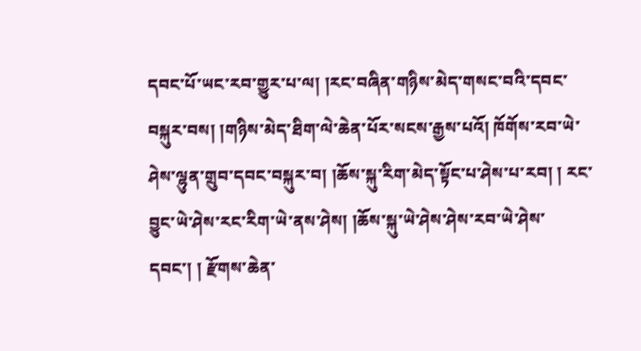དབང་པོ་ཡང་རབ་གྱུར་པ་ལ། །རང་བཞིན་གཉིས་མེད་གསང་བའི་དབང་བསྐུར་བས། །གཉིས་མེད་ཐིག་ལེ་ཆེན་པོར་སངས་རྒྱས་པའོ། ཁོགོས་རབ་ཡེ་ཤེས་ལྷུན་གྲུབ་དབང་བསྐུར་བ། །ཆོས་སྐུ་རིག་མེད་སྟོང་པ་ཤེས་པ་རབ། ། རང་བྱུང་ཡེ་ཤེས་རང་རིག་ཡེ་ནས་ཤེས། །ཆོས་སྐུ་ཡེ་ཤེས་ཤེས་རབ་ཡེ་ཤེས་དབང་། ། རྫོགས་ཆེན་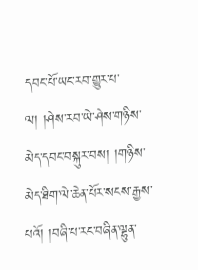དབང་པོ་ཡང་རབ་གྱུར་པ་ལ། །ཤེས་རབ་ཡེ་ཤེས་གཉིས་མེད་དབང་བསྐུར་བས། །གཉིས་མེད་ཐིག་ལེ་ཆེན་པོར་སངས་རྒྱས་པའོ། །བཞི་པ་རང་བཞིན་ལྷུན་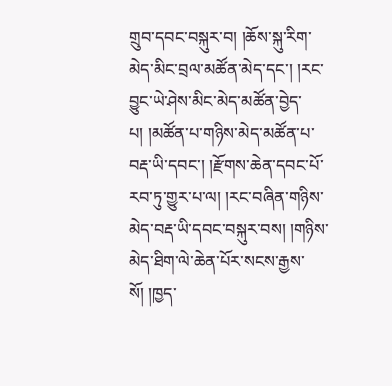གྲུབ་དབང་བསྐུར་བ། །ཆོས་སྐུ་རིག་མེད་མིང་བྲལ་མཚོན་མེད་དང་། །རང་བྱུང་ཡེ་ཤེས་མིང་མེད་མཚོན་བྱེད་པ། །མཚོན་པ་གཉིས་མེད་མཚོན་པ་བརྡ་ཡི་དབང་། །རྫོགས་ཆེན་དབང་པོ་རབ་ཏུ་གྱུར་པ་ལ། །རང་བཞིན་གཉིས་མེད་བརྡ་ཡི་དབང་བསྐུར་བས། །གཉིས་མེད་ཐིག་ལེ་ཆེན་པོར་སངས་རྒྱས་སོ། །ཁྱད་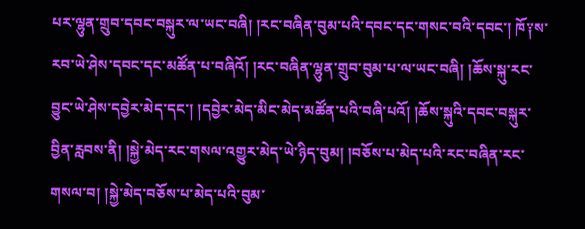པར་ལྷུན་གྲུབ་དབང་བསྐུར་ལ་ཡང་བཞི། །རང་བཞིན་བུམ་པའི་དབང་དང་གསང་བའི་དབང་། ཁོ༑ས་རབ་ཡེ་ཤེས་དབང་དང་མཚོན་པ་བཞིའོ། །རང་བཞིན་ལྷུན་གྲུབ་བུམ་པ་ལ་ཡང་བཞི། །ཆོས་སྐུ་རང་བྱུང་ཡེ་ཤེས་དབྱེར་མེད་དང་། །དབྱེར་མེད་མིང་མེད་མཚོན་པའི་བཞི་པའོ། །ཆོས་སྐུའི་དབང་བསྐུར་བྱིན་རླབས་ནི། །སྐྱེ་མེད་རང་གསལ་འགྱུར་མེད་ཡེ་ཉིད་བུམ། །བཅོས་པ་མེད་པའི་རང་བཞིན་རང་གསལ་བ། །སྐྱེ་མེད་བཅོས་པ་མེད་པའི་བུམ་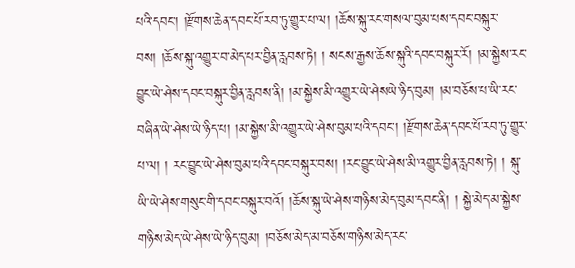པའི་དབང་། །རྫོགས་ཆེན་དབང་པོ་རབ་ཏུ་གྱུར་པ་ལ། །ཆོས་སྐུ་རང་གསལ་བུམ་པས་དབང་བསྐུར་བས། །ཆོས་སྐུ་འགྱུར་བ་མེད་པར་བྱིན་རླབས་ཏེ། ། སངས་རྒྱས་ཆོས་སྐུའི་དབང་བསྐུར་རོ། །མ་སྐྱེས་རང་བྱུང་ཡེ་ཤེས་དབང་བསྐུར་བྱིན་རླབས་ནི། །མ་སྐྱེས་མི་འགྱུར་ཡེ་ཤེསཡེ་ཉིད་བུམ། །མ་བཅོས་པ་ཡི་རང་བཞིན་ཡེ་ཤེས་ཡེ་ཉིད་པ། །མ་སྐྱེས་མི་འགྱུར་ཡེ་ཤེས་བུམ་པའི་དབང་། །རྫོགས་ཆེན་དབང་པོ་རབ་ཏུ་གྱུར་པ་ལ། ། རང་བྱུང་ཡེ་ཤེས་བུམ་པའི་དབང་བསྐུར་བས། །རང་བྱུང་ཡེ་ཤེས་མི་འགྱུར་བྱིན་རླབས་ཏེ། ། སྐུ་ཡི་ཡེ་ཤེས་གསུང་གི་དབང་བསྐུར་བའོ། །ཆོས་སྐུ་ཡེ་ཤེས་གཉིས་མེད་བུམ་དབང་ནི། ། སྐྱེ་མེད་མ་སྐྱེས་གཉིས་མེད་ཡེ་ཤེས་ཡེ་ཉིད་བུམ། །བཅོས་མེད་མ་བཅོས་གཉིས་མེད་རང་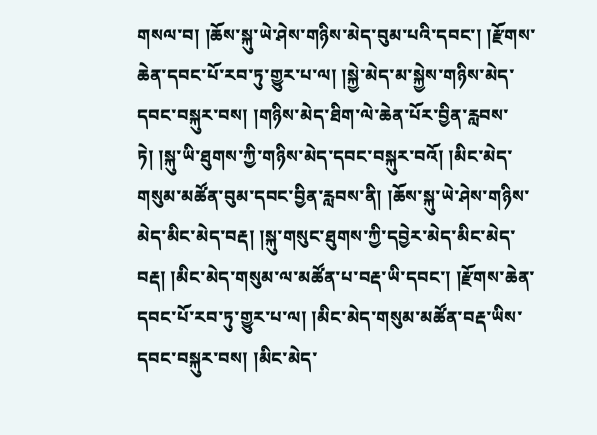གསལ་བ། །ཆོས་སྐུ་ཡེ་ཤེས་གཉིས་མེད་བུམ་པའི་དབང་། །རྫོགས་ཆེན་དབང་པོ་རབ་ཏུ་གྱུར་པ་ལ། །སྐྱེ་མེད་མ་སྐྱེས་གཉིས་མེད་དབང་བསྐུར་བས། །གཉིས་མེད་ཐིག་ལེ་ཆེན་པོར་བྱིན་རླབས་ཏེ། །སྐུ་ཡི་ཐུགས་ཀྱི་གཉིས་མེད་དབང་བསྐུར་བའོ། །མིང་མེད་གསུམ་མཚོན་བུམ་དབང་བྱིན་རླབས་ནི། །ཆོས་སྐུ་ཡེ་ཤེས་གཉིས་མེད་མིང་མེད་བརྡ། །སྐུ་གསུང་ཐུགས་ཀྱི་དབྱེར་མེད་མིང་མེད་བརྡ། །མིང་མེད་གསུམ་ལ་མཚོན་པ་བརྡ་ཡི་དབང་། །རྫོགས་ཆེན་དབང་པོ་རབ་ཏུ་གྱུར་པ་ལ། །མིང་མེད་གསུམ་མཚོན་བརྡ་ཡིས་དབང་བསྐུར་བས། །མིང་མེད་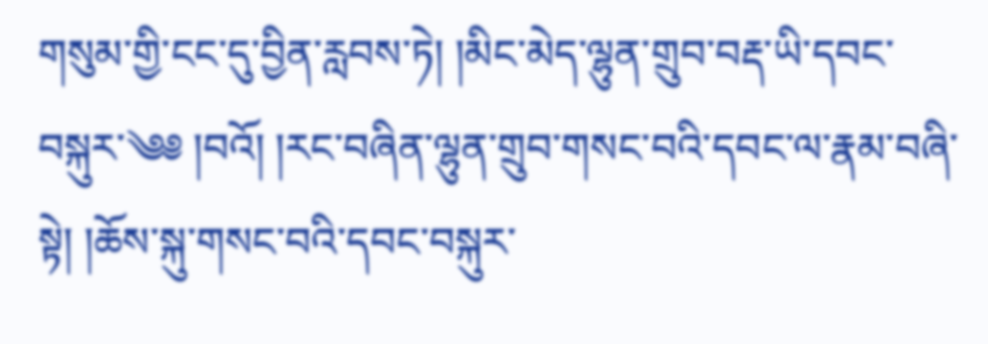གསུམ་གྱི་ངང་དུ་བྱིན་རླབས་ཏེ། །མིང་མེད་ལྷུན་གྲུབ་བརྡ་ཡི་དབང་བསྐུར་༄༅ །བའོ། །རང་བཞིན་ལྷུན་གྲུབ་གསང་བའི་དབང་ལ་རྣམ་བཞི་སྟེ། །ཆོས་སྐུ་གསང་བའི་དབང་བསྐུར་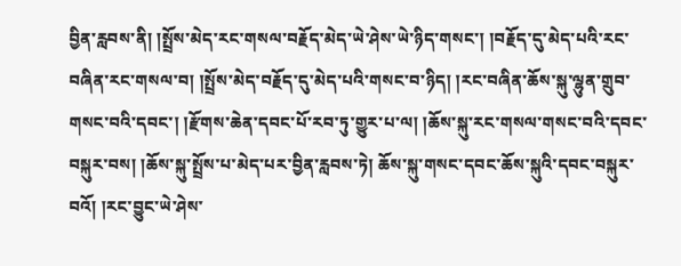བྱིན་རླབས་ནི། །སྤྲོས་མེད་རང་གསལ་བརྗོད་མེད་ཡེ་ཤེས་ཡེ་ཉིད་གསང་། །བརྗོད་དུ་མེད་པའི་རང་བཞིན་རང་གསལ་བ། །སྤྲོས་མེད་བརྗོད་དུ་མེད་པའི་གསང་བ་ཉིད། །རང་བཞིན་ཆོས་སྐུ་ལྷུན་གྲུབ་གསང་བའི་དབང་། །རྫོགས་ཆེན་དབང་པོ་རབ་ཏུ་གྱུར་པ་ལ། །ཆོས་སྐུ་རང་གསལ་གསང་བའི་དབང་བསྐུར་བས། །ཆོས་སྐུ་སྤྲོས་པ་མེད་པར་བྱིན་རླབས་ཏེ། ཆོས་སྐུ་གསང་དབང་ཆོས་སྐུའི་དབང་བསྐུར་བའོ། །རང་བྱུང་ཡེ་ཤེས་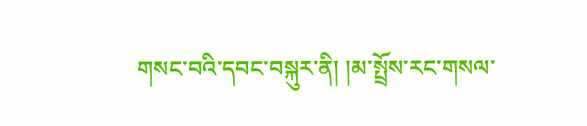གསང་བའི་དབང་བསྐུར་ནི། །མ་སྤྲོས་རང་གསལ་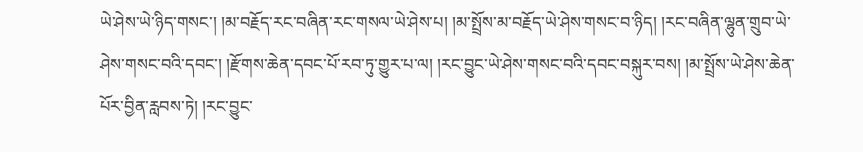ཡེ་ཤེས་ཡེ་ཉིད་གསང་། །མ་བརྗོད་རང་བཞིན་རང་གསལ་ཡེ་ཤེས་པ། །མ་སྤྲོས་མ་བརྗོད་ཡེ་ཤེས་གསང་བ་ཉིད། །རང་བཞིན་ལྷུན་གྲུབ་ཡེ་ཤེས་གསང་བའི་དབང་། །རྫོགས་ཆེན་དབང་པོ་རབ་ཏུ་གྱུར་པ་ལ། །རང་བྱུང་ཡེ་ཤེས་གསང་བའི་དབང་བསྐུར་བས། །མ་སྤྲོས་ཡེ་ཤེས་ཆེན་པོར་བྱིན་རླབས་ཏེ། །རང་བྱུང་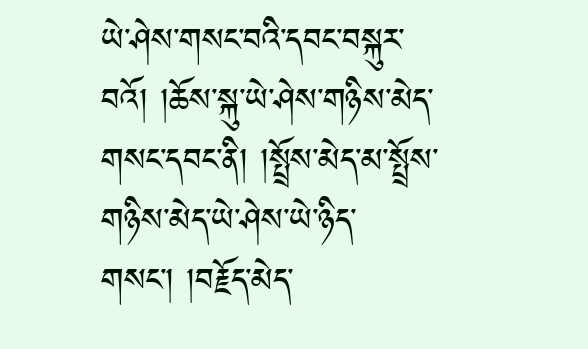ཡེ་ཤེས་གསང་བའི་དབང་བསྐུར་བའོ། །ཆོས་སྐུ་ཡེ་ཤེས་གཉིས་མེད་གསང་དབང་ནི། །སྤྲོས་མེད་མ་སྤྲོས་གཉིས་མེད་ཡེ་ཤེས་ཡེ་ཉིད་གསང་། །བརྗོད་མེད་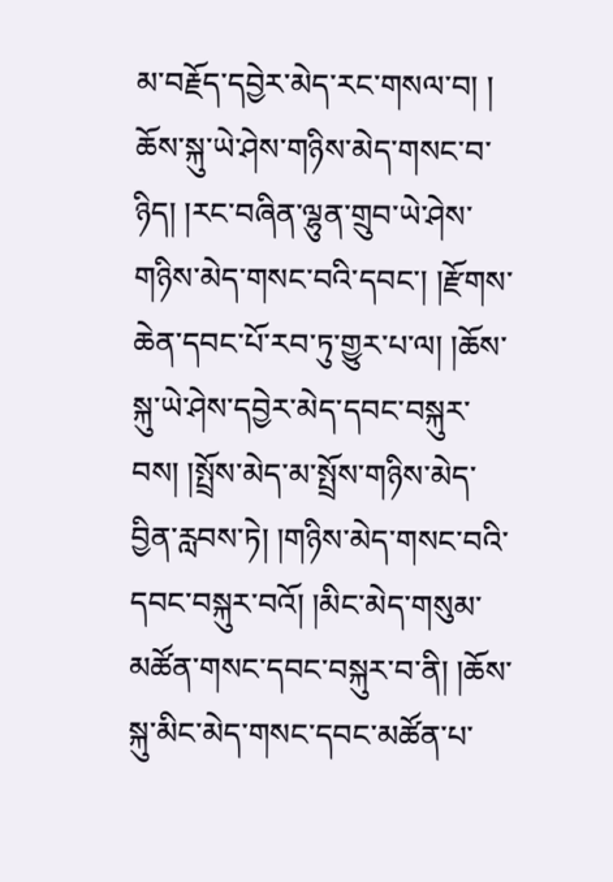མ་བརྗོད་དབྱེར་མེད་རང་གསལ་བ། ། ཆོས་སྐུ་ཡེ་ཤེས་གཉིས་མེད་གསང་བ་ཉིད། །རང་བཞིན་ལྷུན་གྲུབ་ཡེ་ཤེས་གཉིས་མེད་གསང་བའི་དབང་། །རྫོགས་ཆེན་དབང་པོ་རབ་ཏུ་གྱུར་པ་ལ། །ཆོས་སྐུ་ཡེ་ཤེས་དབྱེར་མེད་དབང་བསྐུར་བས། །སྤྲོས་མེད་མ་སྤྲོས་གཉིས་མེད་བྱིན་རླབས་ཏེ། །གཉིས་མེད་གསང་བའི་དབང་བསྐུར་བའོ། །མིང་མེད་གསུམ་མཚོན་གསང་དབང་བསྐུར་བ་ནི། །ཆོས་སྐུ་མིང་མེད་གསང་དབང་མཚོན་པ་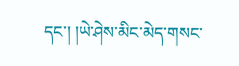དང་། །ཡེ་ཤེས་མིང་མེད་གསང་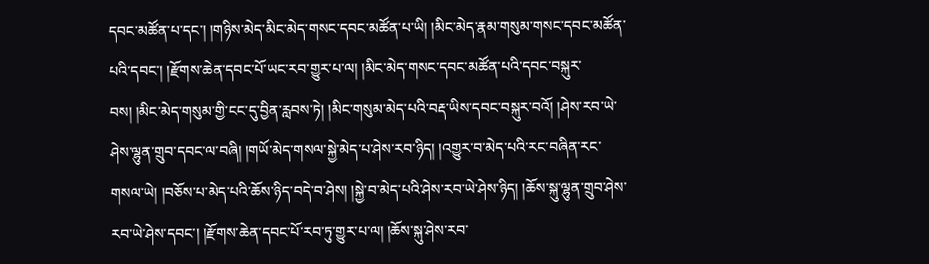དབང་མཚོན་པ་དང་། །གཉིས་མེད་མིང་མེད་གསང་དབང་མཚོན་པ་ཡི། །མིང་མེད་རྣམ་གསུམ་གསང་དབང་མཚོན་པའི་དབང་། །རྫོགས་ཆེན་དབང་པོ་ཡང་རབ་གྱུར་པ་ལ། །མིང་མེད་གསང་དབང་མཚོན་པའི་དབང་བསྐུར་བས། །མིང་མེད་གསུམ་གྱི་ངང་དུ་བྱིན་རླབས་ཏེ། །མིང་གསུམ་མེད་པའི་བརྡ་ཡིས་དབང་བསྐུར་བའོ། །ཤེས་རབ་ཡེ་ཤེས་ལྷུན་གྲུབ་དབང་ལ་བཞི། །གཡོ་མེད་གསལ་སྐྱེ་མེད་པ་ཤེས་རབ་ཉིད། །འགྱུར་བ་མེད་པའི་རང་བཞིན་རང་གསལ་ཡེ། །བཅོས་པ་མེད་པའི་ཆོས་ཉིད་བདེ་བ་ཤེས། །སྐྱེ་བ་མེད་པའི་ཤེས་རབ་ཡེ་ཤེས་ཉིད། །ཆོས་སྐུ་ལྷུན་གྲུབ་ཤེས་རབ་ཡེ་ཤེས་དབང་། །རྫོགས་ཆེན་དབང་པོ་རབ་ཏུ་གྱུར་པ་ལ། །ཆོས་སྐུ་ཤེས་རབ་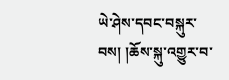ཡེ་ཤེས་དབང་བསྐུར་བས། །ཆོས་སྐུ་འགྱུར་བ་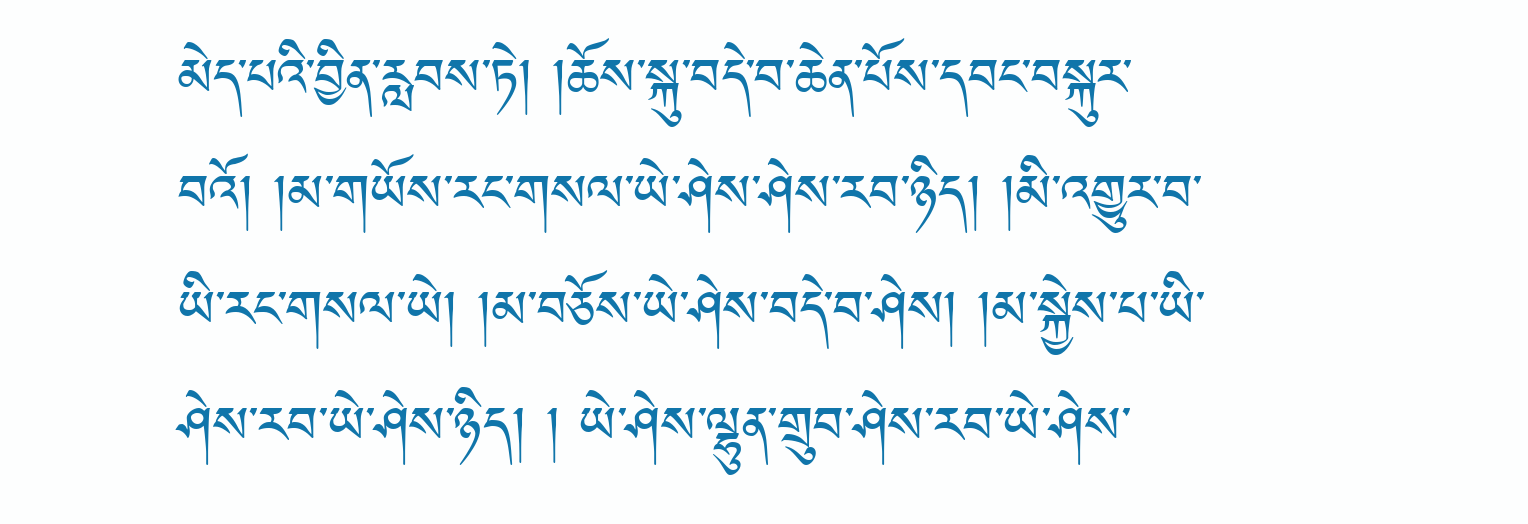མེད་པའི་བྱིན་རླབས་ཏེ། །ཆོས་སྐུ་བདེ་བ་ཆེན་པོས་དབང་བསྐུར་བའོ། །མ་གཡོས་རང་གསལ་ཡེ་ཤེས་ཤེས་རབ་ཉིད། །མི་འགྱུར་བ་ཡི་རང་གསལ་ཡེ། །མ་བཅོས་ཡེ་ཤེས་བདེ་བ་ཤེས། །མ་སྐྱེས་པ་ཡི་ཤེས་རབ་ཡེ་ཤེས་ཉིད། ། ཡེ་ཤེས་ལྷུན་གྲུབ་ཤེས་རབ་ཡེ་ཤེས་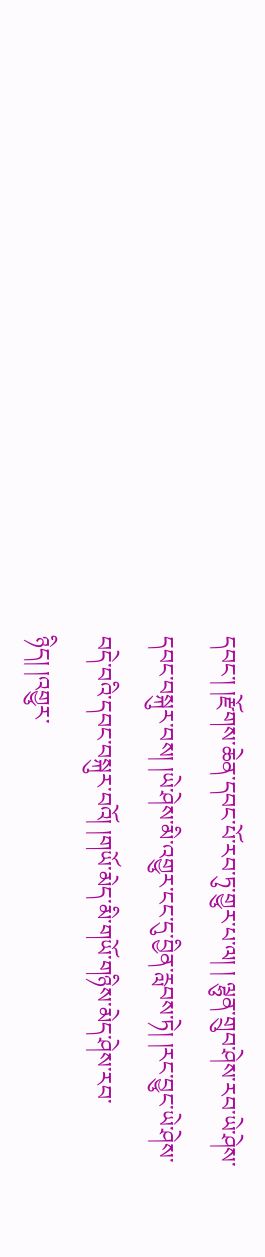དབང་། །རྫོགས་ཆེན་དབང་པོ་རབ་ཏུ་གྱུར་པ་ལ། ། ལྷུན་གྲུབ་ཤེས་རབ་ཡེ་ཤེས་དབང་བསྐུར་བས། །ཡེ་ཤེས་མི་འགྱུར་ངང་དུ་བྱིན་རླབས་ཏེ། །རང་བྱུང་ཡེ་ཤེས་བདེ་བའི་དབང་བསྐུར་བའོ། །གཡོ་མེད་མི་གཡོ་གཉིས་མེད་ཤེས་རབ་ཉིད། །འགྱུར་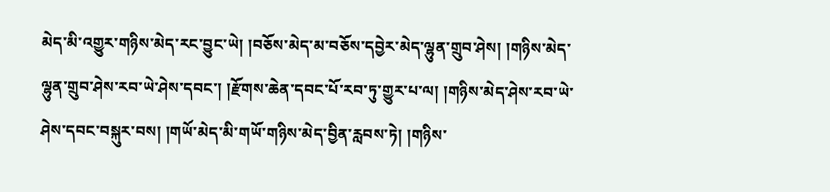མེད་མི་འགྱུར་གཉིས་མེད་རང་བྱུང་ཡེ། །བཅོས་མེད་མ་བཅོས་དབྱེར་མེད་ལྷུན་གྲུབ་ཤེས། །གཉིས་མེད་ལྷུན་གྲུབ་ཤེས་རབ་ཡེ་ཤེས་དབང་། །རྫོགས་ཆེན་དབང་པོ་རབ་ཏུ་གྱུར་པ་ལ། །གཉིས་མེད་ཤེས་རབ་ཡེ་ཤེས་དབང་བསྐུར་བས། །གཡོ་མེད་མི་གཡོ་གཉིས་མེད་བྱིན་རླབས་ཏེ། །གཉིས་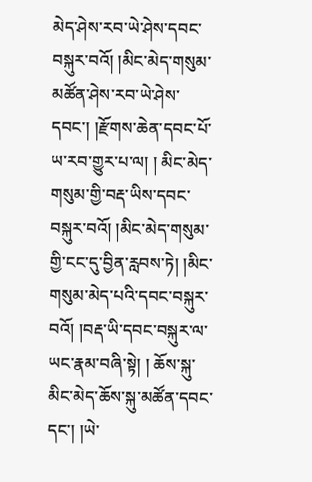མེད་ཤེས་རབ་ཡེ་ཤེས་དབང་བསྐུར་བའོ། །མིང་མེད་གསུམ་མཚོན་ཤེས་རབ་ཡེ་ཤེས་དབང་། །རྫོགས་ཆེན་དབང་པོ་ཡ་རབ་གྱུར་པ་ལ། ། མིང་མེད་གསུམ་གྱི་བརྡ་ཡིས་དབང་བསྐུར་བའོ། །མིང་མེད་གསུམ་གྱི་ངང་དུ་བྱིན་རླབས་ཏེ། །མིང་གསུམ་མེད་པའི་དབང་བསྐུར་བའོ། །བརྡ་ཡི་དབང་བསྐུར་ལ་ཡང་རྣམ་བཞི་སྟེ། ། ཆོས་སྐུ་མིང་མེད་ཆོས་སྐུ་མཚོན་དབང་དང་། །ཡེ་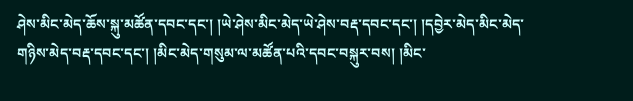ཤེས་མིང་མེད་ཆོས་སྐུ་མཚོན་དབང་དང་། །ཡེ་ཤེས་མིང་མེད་ཡེ་ཤེས་བརྡ་དབང་དང་། །དབྱེར་མེད་མིང་མེད་གཉིས་མེད་བརྡ་དབང་དང་། །མིང་མེད་གསུམ་ལ་མཚོན་པའི་དབང་བསྐུར་བས། །མིང་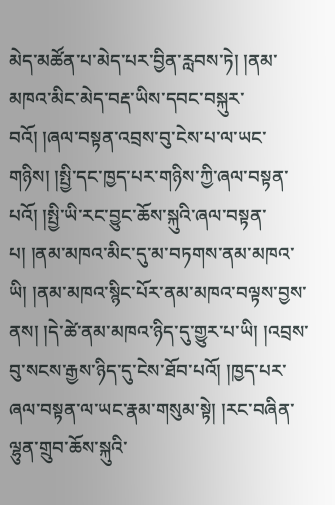མེད་མཚོན་པ་མེད་པར་བྱིན་རླབས་ཏེ། །ནམ་མཁའ་མིང་མེད་བརྡ་ཡིས་དབང་བསྐུར་བའོ། །ཞལ་བསྟན་འབྲས་བུ་ངེས་པ་ལ་ཡང་གཉིས། །སྤྱི་དང་ཁྱད་པར་གཉིས་ཀྱི་ཞལ་བསྟན་པའོ། །སྤྱི་ཡི་རང་བྱུང་ཆོས་སྐུའི་ཞལ་བསྟན་པ། །ནམ་མཁའ་མིང་དུ་མ་བཏགས་ནམ་མཁའ་ཡི། །ནམ་མཁའ་སྙིང་པོར་ནམ་མཁའ་བལྟས་བྱས་ནས། །དེ་ཚེ་ནམ་མཁའ་ཉིད་དུ་གྱུར་པ་ཡི། །འབྲས་བུ་སངས་རྒྱས་ཉིད་དུ་ངེས་ཐོབ་པའོ། །ཁྱད་པར་ཞལ་བསྟན་ལ་ཡང་རྣམ་གསུམ་སྟེ། །རང་བཞིན་ལྷུན་གྲུབ་ཆོས་སྐུའི་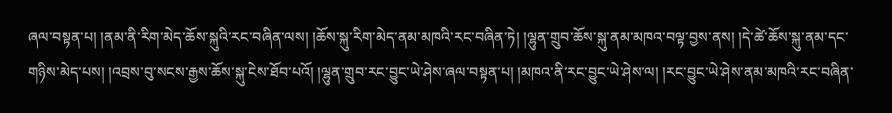ཞལ་བསྟན་པ། །ནམ་ནི་རིག་མེད་ཆོས་སྐུའི་རང་བཞིན་ལས། །ཆོས་སྐུ་རིག་མེད་ནམ་མཁའི་རང་བཞིན་ཏེ། །ལྷུན་གྲུབ་ཆོས་སྐུ་ནམ་མཁའ་བལྟ་བྱས་ནས། །དེ་ཚེ་ཆོས་སྐུ་ནམ་དང་གཉིས་མེད་པས། །འབྲས་བུ་སངས་རྒྱས་ཆོས་སྐུ་ངེས་ཐོབ་པའོ། །ལྷུན་གྲུབ་རང་བྱུང་ཡེ་ཤེས་ཞལ་བསྟན་པ། །མཁའ་ནི་རང་བྱུང་ཡེ་ཤེས་ལ། །རང་བྱུང་ཡེ་ཤེས་ནམ་མཁའི་རང་བཞིན་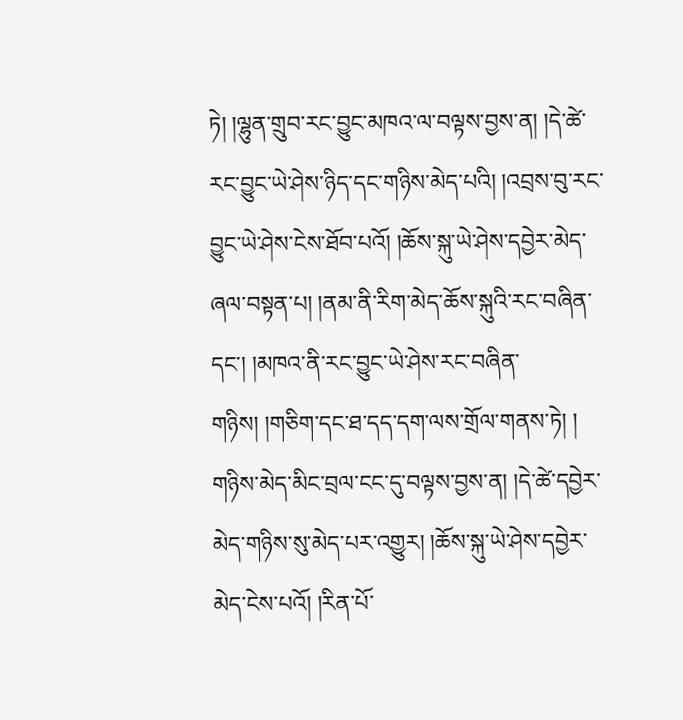ཏེ། །ལྷུན་གྲུབ་རང་བྱུང་མཁའ་ལ་བལྟས་བྱས་ན། །དེ་ཚེ་རང་བྱུང་ཡེ་ཤེས་ཉིད་དང་གཉིས་མེད་པའི། །འབྲས་བུ་རང་བྱུང་ཡེ་ཤེས་ངེས་ཐོབ་པའོ། །ཆོས་སྐུ་ཡེ་ཤེས་དབྱེར་མེད་ཞལ་བསྟན་པ། །ནམ་ནི་རིག་མེད་ཆོས་སྐུའི་རང་བཞིན་དང་། །མཁའ་ནི་རང་བྱུང་ཡེ་ཤེས་རང་བཞིན་གཉིས། །གཅིག་དང་ཐ་དད་དག་ལས་གྲོལ་གནས་ཏེ། ། གཉིས་མེད་མིང་བྲལ་ངང་དུ་བལྟས་བྱས་ན། །དེ་ཚེ་དབྱེར་མེད་གཉིས་སུ་མེད་པར་འགྱུར། །ཆོས་སྐུ་ཡེ་ཤེས་དབྱེར་མེད་ངེས་པའོ། །རིན་པོ་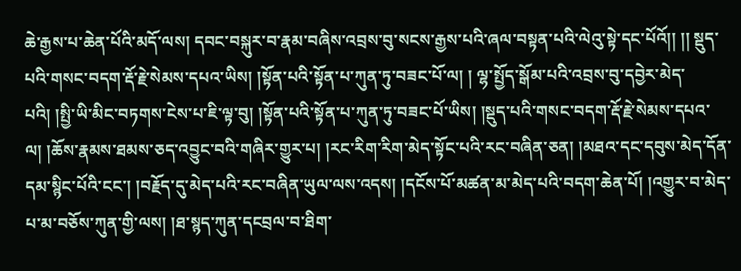ཆེ་རྒྱས་པ་ཆེན་པོའི་མདོ་ལས། དབང་བསྐུར་བ་རྣམ་བཞིས་འབྲས་བུ་སངས་རྒྱས་པའི་ཞལ་བསྟན་པའི་ལེའུ་སྟེ་དང་པོའོ།། །། སྡུད་པའི་གསང་བདག་རྡོ་རྗེ་སེམས་དཔའ་ཡིས། །སྟོན་པའི་སྟོན་པ་ཀུན་ཏུ་བཟང་པོ་ལ། ། ལྷ་སྤྱོད་སྒོམ་པའི་འབྲས་བུ་དབྱེར་མེད་པའི། །སྤྱི་ཡི་མིང་བཏགས་ངེས་པ་ཇི་ལྟ་བུ། །སྟོན་པའི་སྟོན་པ་ཀུན་ཏུ་བཟང་པོ་ཡིས། །སྡུད་པའི་གསང་བདག་རྡོ་རྗེ་སེམས་དཔའ་ལ། །ཆོས་རྣམས་ཐམས་ཅད་འབྱུང་བའི་གཞིར་གྱུར་པ། །རང་རིག་རིག་མེད་སྟོང་པའི་རང་བཞིན་ཅན། །མཐའ་དང་དབུས་མེད་དོན་དམ་སྙིང་པོའི་ངང་། །བརྗོད་དུ་མེད་པའི་རང་བཞིན་ཡུལ་ལས་འདས། །དངོས་པོ་མཚན་མ་མེད་པའི་བདག་ཆེན་པོ། །འགྱུར་བ་མེད་པ་མ་བཅོས་ཀུན་གྱི་ལས། །ཐ་སྙད་ཀུན་དངབྲལ་བ་ཐིག་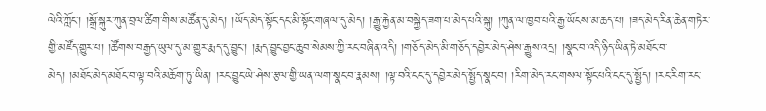ལེའི་ཀློང་། །སྒྲོ་སྐུར་ཀུན་བྲལ་ཚིག་གིས་མཚོན་དུ་མེད། །ཡོད་མེད་སྟོང་དང་མི་སྟོང་གཞལ་དུ་མེད། །རྒྱུ་རྐྱེན་མ་བསྐྱེད་ཟག་པ་མེད་པའི་སྐུ། །ཀུན་ལ་ཁྱབ་པའི་རྒྱ་ཡོངས་མ་ཆད་པ། །ཟད་མེད་རིན་ཆེན་གཏེར་གྱི་མཛོད་གྱུར་པ། །ཚོགས་བརྒྱད་ཡུལ་དུ་མ་གྱུར་རྨད་དུ་བྱུང་། །རྨད་བྱུང་བྱང་ཆུབ་སེམས་ཀྱི་རང་བཞིན་འདི། །གཅོད་མེད་མི་གཅོད་དབྱེར་མེད་ཤེས་རྒྱུས་འདྲ། །སྣང་བ་འདི་ཉིད་ཡིན་ཏེ་མཐོང་བ་མེད། །མཐོང་མེད་མཐོང་བ་ལྟ་བའི་མཆོག་ཏུ་ཡིན། །རང་བྱུང་ཡེ་ཤེས་རྩལ་གྱི་ཡན་ལག་སྣང་བ་རྣམས། །ལྟ་བའི་ངང་དུ་དབྱེར་མེད་སྤྱོད་སྣང་བ། །རིག་མེད་རང་གསལ་སྟོང་པའི་ངང་དུ་སྤྱོད། །རང་རིག་རང་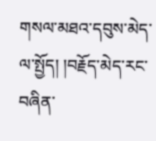གསལ་མཐའ་དབུས་མེད་ལ་སྤྱོད། །བརྗོད་མེད་རང་བཞིན་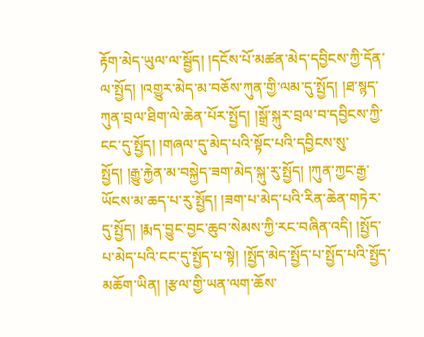རྟོག་མེད་ཡུལ་ལ་སྦྱོད། །དངོས་པོ་མཚན་མེད་དབྱིངས་ཀྱི་དོན་ལ་སྤྱོད། །འགྱུར་མེད་མ་བཅོས་ཀུན་གྱི་ལམ་དུ་སྤྱོད། །ཐ་སྙད་ཀུན་བྲལ་ཐིག་ལེ་ཆེན་པོར་སྤྱོད། །སྒྲོ་སྐུར་བྲལ་བ་དབྱིངས་ཀྱི་ངང་དུ་སྤྱོད། །གཞལ་དུ་མེད་པའི་སྟོང་པའི་དབྱིངས་སུ་སྤྱོད། །རྒྱུ་རྐྱེན་མ་བསྐྱེད་ཟག་མེད་སྐུ་རུ་སྤྱོད། །ཀུན་ཀྱང་རྒྱ་ཡོངས་མ་ཆད་པ་རུ་སྤྱོད། །ཟག་པ་མེད་པའི་རིན་ཆེན་གཏེར་དུ་སྤྱོད། །རྨད་བྱུང་བྱང་ཆུབ་སེམས་ཀྱི་རང་བཞིན་འདི། །སྤྱོད་པ་མེད་པའི་ངང་དུ་སྤྱོད་པ་སྟེ། །སྤྱོད་མེད་སྤྱོད་པ་སྤྱོད་པའི་སྤྱོད་མཆོག་ཡིན། །རྩལ་གྱི་ཡན་ལག་ཆོས་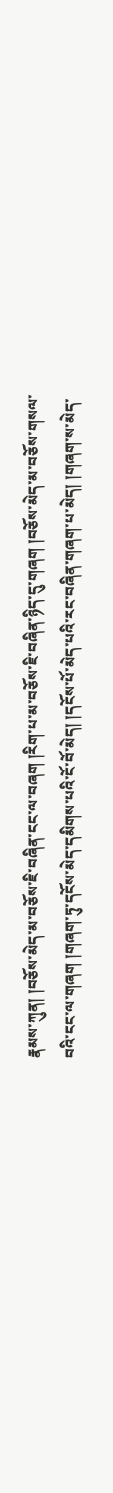རྣམས་ཀུན། །བཅོས་མེད་མ་བཅོས་ཇི་བཞིན་ངང་ལ་བཞག །རིག་པ་མ་བཅོས་ཇི་བཞིན་ཉིད་དུ་གཞག །བཅོས་མེད་མ་བཅོས་གསལ་བའི་ངང་ལ་གཞག །གཞག་ཏུ་དངོས་མེད་དམིགས་པའི་ངོ་བོ་མེད། །དངོས་པོ་མེད་པའི་རང་བཞིན་གཞག་པ་མེད། །གཞག་ས་མེད་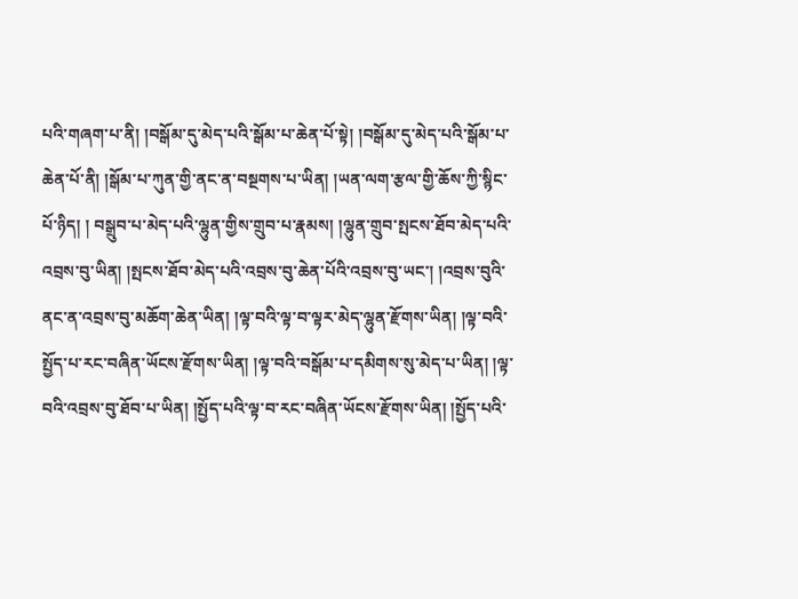པའི་གཞག་པ་ནི། །བསྒོམ་དུ་མེད་པའི་སྒོམ་པ་ཆེན་པོ་སྟེ། །བསྒོམ་དུ་མེད་པའི་སྒོམ་པ་ཆེན་པོ་ནི། །སྒོམ་པ་ཀུན་གྱི་ནང་ན་བསྔགས་པ་ཡིན། །ཡན་ལག་རྩལ་གྱི་ཆོས་ཀྱི་སྙིང་པོ་ཉིད། ། བསྒྲུབ་པ་མེད་པའི་ལྷུན་གྱིས་གྲུབ་པ་རྣམས། །ལྷུན་གྲུབ་སྤངས་ཐོབ་མེད་པའི་འབྲས་བུ་ཡིན། །སྤངས་ཐོབ་མེད་པའི་འབྲས་བུ་ཆེན་པོའི་འབྲས་བུ་ཡང་། །འབྲས་བུའི་ནང་ན་འབྲས་བུ་མཆོག་ཆེན་ཡིན། །ལྟ་བའི་ལྟ་བ་ལྟར་མེད་ལྷུན་རྫོགས་ཡིན། །ལྟ་བའི་སྤྱོད་པ་རང་བཞིན་ཡོངས་རྫོགས་ཡིན། །ལྟ་བའི་བསྒོམ་པ་དམིགས་སུ་མེད་པ་ཡིན། །ལྟ་བའི་འབྲས་བུ་ཐོབ་པ་ཡིན། །སྤྱོད་པའི་ལྟ་བ་རང་བཞིན་ཡོངས་རྫོགས་ཡིན། །སྤྱོད་པའི་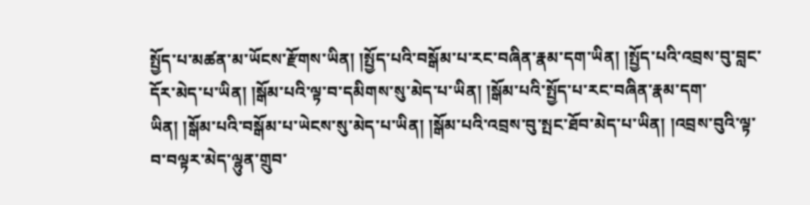སྤྱོད་པ་མཚན་མ་ཡོངས་རྫོགས་ཡིན། །སྤྱོད་པའི་བསྒོམ་པ་རང་བཞིན་རྣམ་དག་ཡིན། །སྤྱོད་པའི་འབྲས་བུ་བླང་དོར་མེད་པ་ཡིན། །སྒོམ་པའི་ལྟ་བ་དམིགས་སུ་མེད་པ་ཡིན། །སྒོམ་པའི་སྤྱོད་པ་རང་བཞིན་རྣམ་དག་ཡིན། །སྒོམ་པའི་བསྒོམ་པ་ཡེངས་སུ་མེད་པ་ཡིན། །སྒོམ་པའི་འབྲས་བུ་སྤང་ཐོབ་མེད་པ་ཡིན། །འབྲས་བུའི་ལྟ་བ་བལྟར་མེད་ལྷུན་གྲུབ་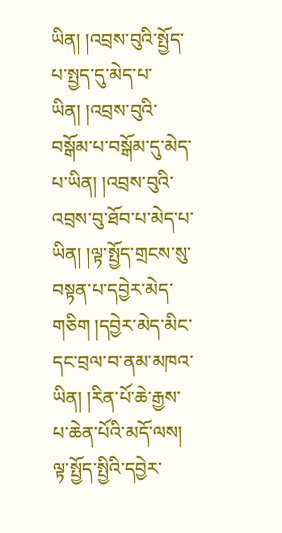ཡིན། །འབྲས་བུའི་སྤྱོད་པ་སྤྱད་དུ་མེད་པ་ཡིན། །འབྲས་བུའི་བསྒོམ་པ་བསྒོམ་དུ་མེད་པ་ཡིན། །འབྲས་བུའི་འབྲས་བུ་ཐོབ་པ་མེད་པ་ཡིན། །ལྟ་སྤྱོད་གྲངས་སུ་བསྟན་པ་དབྱེར་མེད་གཅིག །དབྱེར་མེད་མིང་དང་བྲལ་བ་ནམ་མཁའ་ཡིན། །རིན་པོ་ཆེ་རྒྱས་པ་ཆེན་པོའི་མདོ་ལས། ལྟ་སྤྱོད་སྤྱིའི་དབྱེར་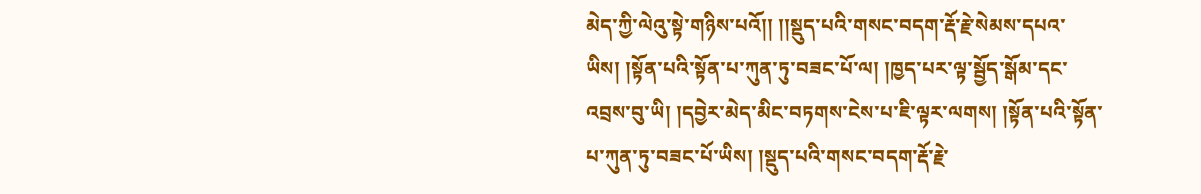མེད་ཀྱི་ལེའུ་སྟེ་གཉིས་པའོ།། །།སྡུད་པའི་གསང་བདག་རྡོ་རྗེ་སེམས་དཔའ་ཡིས། །སྟོན་པའི་སྟོན་པ་ཀུན་ཏུ་བཟང་པོ་ལ། །ཁྱད་པར་ལྟ་སྦྱོད་སྒོམ་དང་འབྲས་བུ་ཡི། །དབྱེར་མེད་མིང་བཏགས་ངེས་པ་ཇི་ལྟར་ལགས། །སྟོན་པའི་སྟོན་པ་ཀུན་ཏུ་བཟང་པོ་ཡིས། །སྡུད་པའི་གསང་བདག་རྡོ་རྗེ་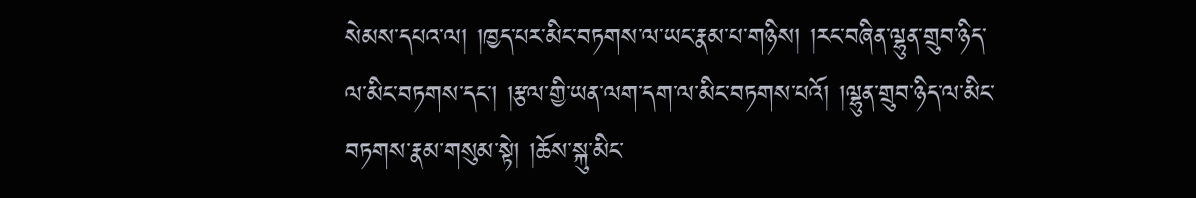སེམས་དཔའ་ལ། །ཁྱད་པར་མིང་བཏགས་ལ་ཡང་རྣམ་པ་གཉིས། །རང་བཞིན་ལྷུན་གྲུབ་ཉིད་ལ་མིང་བཏགས་དང་། །རྩལ་གྱི་ཡན་ལག་དག་ལ་མིང་བཏགས་པའོ། །ལྷུན་གྲུབ་ཉིད་ལ་མིང་བཏགས་རྣམ་གསུམ་སྟེ། །ཆོས་སྐུ་མིང་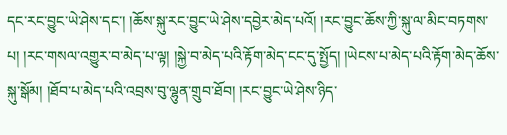དང་རང་བྱུང་ཡེ་ཤེས་དང་། །ཆོས་སྐུ་རང་བྱུང་ཡེ་ཤེས་དབྱེར་མེད་པའོ། །རང་བྱུང་ཆོས་ཀྱི་སྐུ་ལ་མིང་བཏགས་པ། །རང་གསལ་འགྱུར་བ་མེད་པ་ལྟ། །སྐྱེ་བ་མེད་པའི་རྟོག་མེད་ངང་དུ་སྤྱོད། །ཡེངས་པ་མེད་པའི་རྟོག་མེད་ཆོས་སྐུ་སྒོམ། །ཐོབ་པ་མེད་པའི་འབྲས་བུ་ལྷུན་གྲུབ་ཐོབ། །རང་བྱུང་ཡེ་ཤེས་ཉིད་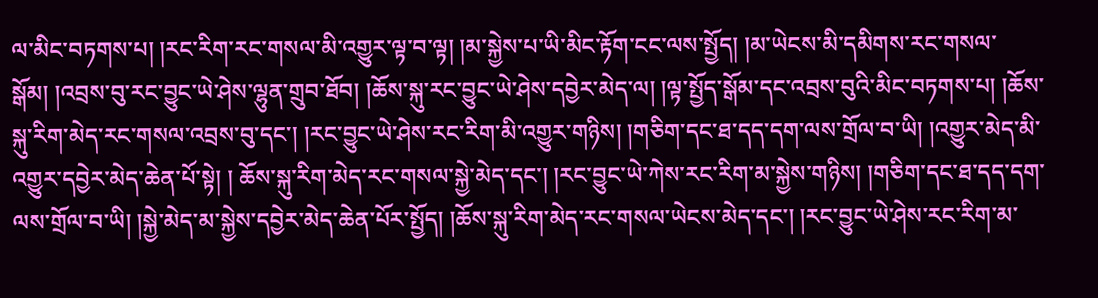ལ་མིང་བཏགས་པ། །རང་རིག་རང་གསལ་མི་འགྱུར་ལྟ་བ་ལྟ། །མ་སྐྱེས་པ་ཡི་མིང་རྟོག་ངང་ལས་སྤྱོད། །མ་ཡེངས་མི་དམིགས་རང་གསལ་སྒོམ། །འབྲས་བུ་རང་བྱུང་ཡེ་ཤེས་ལྷུན་གྲུབ་ཐོབ། །ཆོས་སྐུ་རང་བྱུང་ཡེ་ཤེས་དབྱེར་མེད་ལ། །ལྟ་སྤྱོད་སྒོམ་དང་འབྲས་བུའི་མིང་བཏགས་པ། །ཆོས་སྐུ་རིག་མེད་རང་གསལ་འབྲས་བུ་དང་། །རང་བྱུང་ཡེ་ཤེས་རང་རིག་མི་འགྱུར་གཉིས། །གཅིག་དང་ཐ་དད་དག་ལས་གྲོལ་བ་ཡི། །འགྱུར་མེད་མི་འགྱུར་དབྱེར་མེད་ཆེན་པོ་སྟེ། ། ཆོས་སྐུ་རིག་མེད་རང་གསལ་སྐྱེ་མེད་དང་། །རང་བྱུང་ཡེ་ཀེས་རང་རིག་མ་སྐྱེས་གཉིས། །གཅིག་དང་ཐ་དད་དག་ལས་གྲོལ་བ་ཡི། །སྐྱེ་མེད་མ་སྐྱེས་དབྱེར་མེད་ཆེན་པོར་སྤྱོད། །ཆོས་སྐུ་རིག་མེད་རང་གསལ་ཡེངས་མེད་དང་། །རང་བྱུང་ཡེ་ཤེས་རང་རིག་མ་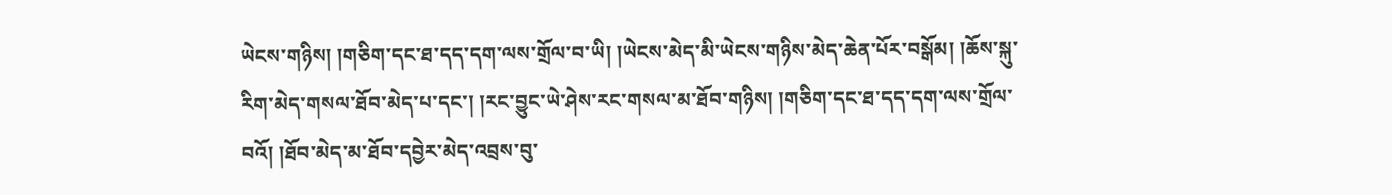ཡེངས་གཉིས། །གཅིག་དང་ཐ་དད་དག་ལས་གྲོལ་བ་ཡི། །ཡེངས་མེད་མི་ཡེངས་གཉིས་མེད་ཆེན་པོར་བསྒོམ། །ཆོས་སྐུ་རིག་མེད་གསལ་ཐོབ་མེད་པ་དང་། །རང་བྱུང་ཡེ་ཤེས་རང་གསལ་མ་ཐོབ་གཉིས། །གཅིག་དང་ཐ་དད་དག་ལས་གྲོལ་བའོ། །ཐོབ་མེད་མ་ཐོབ་དབྱེར་མེད་འབྲས་བུ་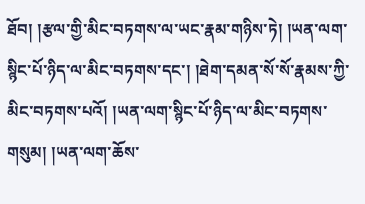ཐོབ། །རྩལ་གྱི་མིང་བཏགས་ལ་ཡང་རྣམ་གཉིས་ཏེ། །ཡན་ལག་སྙིང་པོ་ཉིད་ལ་མིང་བཏགས་དང་། །ཐེག་དམན་སོ་སོ་རྣམས་ཀྱི་མིང་བཏགས་པའོ། །ཡན་ལག་སྙིང་པོ་ཉིད་ལ་མིང་བཏགས་གསུམ། །ཡན་ལག་ཆོས་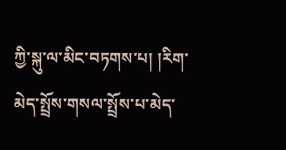ཀྱི་སྐུ་ལ་མིང་བཏགས་པ། །རིག་མེད་སྤྲོས་གསལ་སྤྲོས་པ་མེད་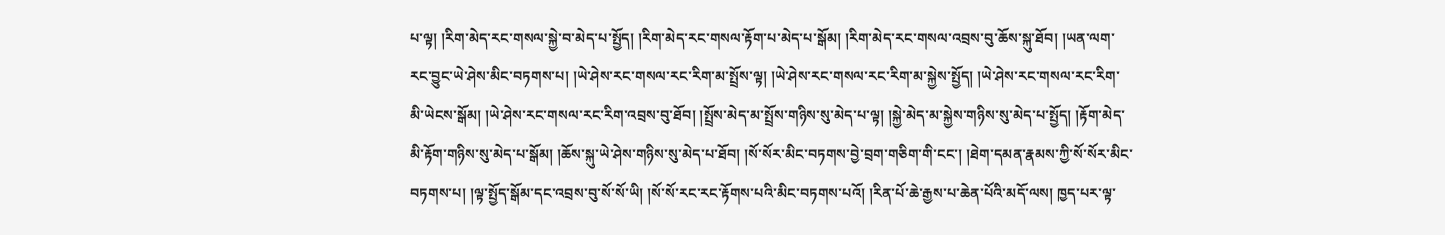པ་ལྟ། །རིག་མེད་རང་གསལ་སྐྱེ་བ་མེད་པ་སྤྱོད། །རིག་མེད་རང་གསལ་རྟོག་པ་མེད་པ་སྒོམ། །རིག་མེད་རང་གསལ་འབྲས་བུ་ཆོས་སྐུ་ཐོབ། །ཡན་ལག་རང་བྱུང་ཡེ་ཤེས་མིང་བཏགས་པ། །ཡེ་ཤེས་རང་གསལ་རང་རིག་མ་སྤྲོས་ལྟ། །ཡེ་ཤེས་རང་གསལ་རང་རིག་མ་སྐྱེས་སྤྱོད། །ཡེ་ཤེས་རང་གསལ་རང་རིག་མི་ཡེངས་སྒོམ། །ཡེ་ཤེས་རང་གསལ་རང་རིག་འབྲས་བུ་ཐོབ། །སྤྲོས་མེད་མ་སྤྲོས་གཉིས་སུ་མེད་པ་ལྟ། །སྐྱེ་མེད་མ་སྐྱེས་གཉིས་སུ་མེད་པ་སྤྱོད། །རྟོག་མེད་མི་རྟོག་གཉིས་སུ་མེད་པ་སྒོམ། །ཆོས་སྐུ་ཡེ་ཤེས་གཉིས་སུ་མེད་པ་ཐོབ། །སོ་སོར་མིང་བཏགས་བྱེ་བྲག་གཅིག་གི་ངང་། །ཐེག་དམན་རྣམས་ཀྱི་སོ་སོར་མིང་བཏགས་པ། །ལྟ་སྤྱོད་སྒོམ་དང་འབྲས་བུ་སོ་སོ་ཡི། །སོ་སོ་རང་རང་རྟོགས་པའི་མིང་བཏགས་པའོ། །རིན་པོ་ཆེ་རྒྱས་པ་ཆེན་པོའི་མདོ་ལས། ཁྱད་པར་ལྟ་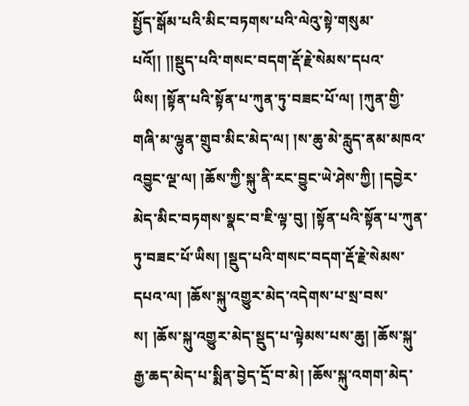སྤྱོད་སྒོམ་པའི་མིང་བཏགས་པའི་ལེའུ་སྟེ་གསུམ་པའོ།། །།སྡུད་པའི་གསང་བདག་རྡོ་རྗེ་སེམས་དཔའ་ཡིས། །སྟོན་པའི་སྟོན་པ་ཀུན་ཏུ་བཟང་པོ་ལ། །ཀུན་གྱི་གཞི་མ་ལྷུན་གྲུབ་མིང་མེད་ལ། །ས་ཆུ་མེ་རླུད་ནམ་མཁའ་འབྱུང་ལྔ་ལ། །ཆོས་ཀྱི་སྐུ་ནི་རང་བྱུང་ཡེ་ཤེས་ཀྱི། །དབྱེར་མེད་མིང་བཏགས་སྣང་བ་ཇི་ལྟ་བུ། །སྟོན་པའི་སྟོན་པ་ཀུན་ཏུ་བཟང་པོ་ཡིས། །སྡུད་པའི་གསང་བདག་རྡོ་རྗེ་སེམས་དཔའ་ལ། །ཆོས་སྐུ་འགྱུར་མེད་འདེགས་པ་སྲ་བས་ས། །ཆོས་སྐུ་འགྱུར་མེད་སྡུད་པ་ལྟེམས་པས་ཆུ། །ཆོས་སྐུ་རྒྱ་ཆད་མེད་པ་སྨིན་བྱེད་དྲོ་བ་མེ། །ཆོས་སྐུ་འགག་མེད་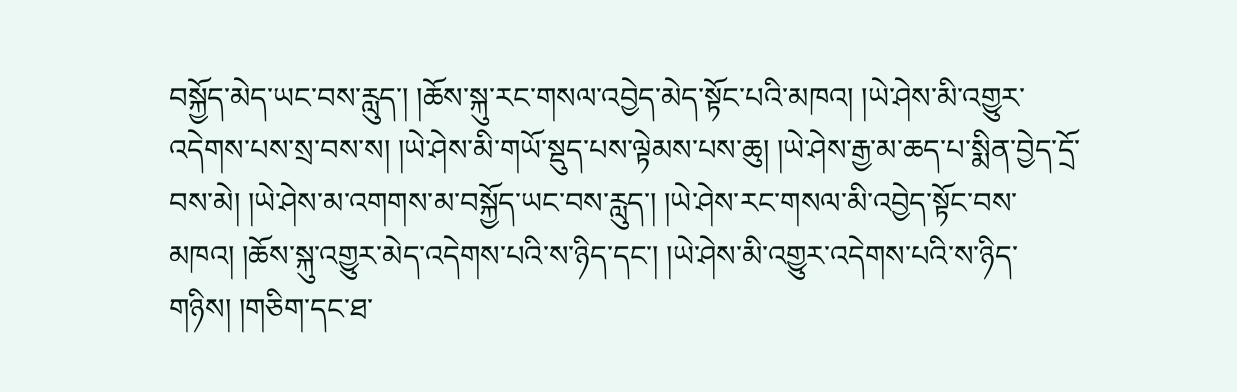བསྐྱོད་མེད་ཡང་བས་རླུད་། །ཆོས་སྐུ་རང་གསལ་འབྱེད་མེད་སྟོང་པའི་མཁའ། །ཡེ་ཤེས་མི་འགྱུར་འདེགས་པས་སྲ་བས་ས། །ཡེ་ཤེས་མི་གཡོ་སྡུད་པས་ལྟེམས་པས་ཆུ། །ཡེ་ཤེས་རྒྱ་མ་ཆད་པ་སྨིན་བྱེད་དྲོ་བས་མེ། །ཡེ་ཤེས་མ་འགགས་མ་བསྐྱོད་ཡང་བས་རླུད་། །ཡེ་ཤེས་རང་གསལ་མི་འབྱེད་སྟོང་བས་མཁའ། །ཆོས་སྐུ་འགྱུར་མེད་འདེགས་པའི་ས་ཉིད་དང་། །ཡེ་ཤེས་མི་འགྱུར་འདེགས་པའི་ས་ཉིད་གཉིས། །གཅིག་དང་ཐ་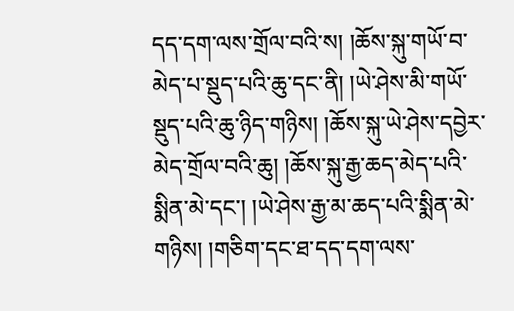དད་དག་ལས་གྲོལ་བའི་ས། །ཆོས་སྐུ་གཡོ་བ་མེད་པ་སྡུད་པའི་ཆུ་དང་ནི། །ཡེ་ཤེས་མི་གཡོ་སྡུད་པའི་ཆུ་ཉིད་གཉིས། །ཆོས་སྐུ་ཡེ་ཤེས་དབྱེར་མེད་གྲོལ་བའི་ཆུ། །ཆོས་སྐུ་རྒྱ་ཆད་མེད་པའི་སྨིན་མེ་དང་། །ཡེ་ཤེས་རྒྱ་མ་ཆད་པའི་སྨིན་མེ་གཉིས། །གཅིག་དང་ཐ་དད་དག་ལས་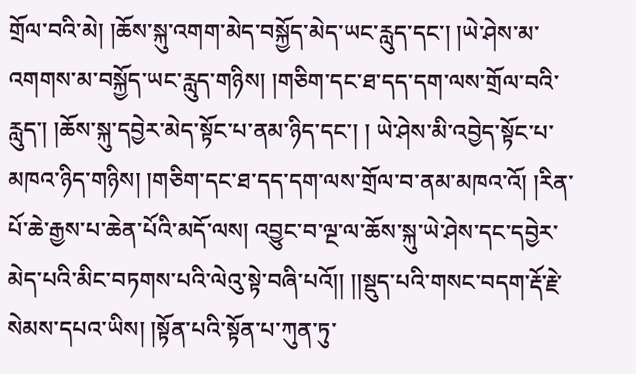གྲོལ་བའི་མེ། །ཆོས་སྐུ་འགག་མེད་བསྐྱོད་མེད་ཡང་རླུད་དང་། །ཡེ་ཤེས་མ་འགགས་མ་བསྐྱོད་ཡང་རླུད་གཉིས། །གཅིག་དང་ཐ་དད་དག་ལས་གྲོལ་བའི་རླུད་། །ཆོས་སྐུ་དབྱེར་མེད་སྟོང་པ་ནམ་ཉིད་དང་། ། ཡེ་ཤེས་མི་འབྱེད་སྟོང་པ་མཁའ་ཉིད་གཉིས། །གཅིག་དང་ཐ་དད་དག་ལས་གྲོལ་བ་ནམ་མཁའ་འོ། །རིན་པོ་ཆེ་རྒྱས་པ་ཆེན་པོའི་མདོ་ལས། འབྱུང་བ་ལྔ་ལ་ཆོས་སྐུ་ཡེ་ཤེས་དང་དབྱེར་མེད་པའི་མིང་བཏགས་པའི་ལེའུ་སྟེ་བཞི་པའོ།། །།སྡུད་པའི་གསང་བདག་རྡོ་རྗེ་སེམས་དཔའ་ཡིས། །སྟོན་པའི་སྟོན་པ་ཀུན་ཏུ་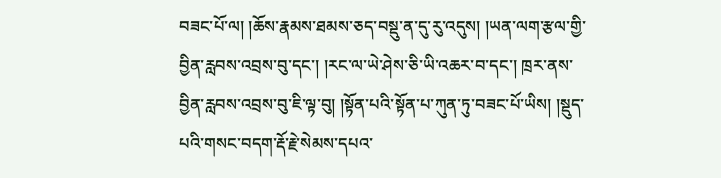བཟང་པོ་ལ། །ཆོས་རྣམས་ཐམས་ཅད་བསྡུ་ན་དུ་རུ་འདུས། །ཡན་ལག་རྩལ་གྱི་བྱིན་རླབས་འབྲས་བུ་དང་། །རང་ལ་ཡེ་ཤེས་ཅི་ཡི་འཆར་བ་དང་། ཁྲར་ནས་བྱིན་རླབས་འབྲས་བུ་ཇི་ལྟ་བུ། །སྟོན་པའི་སྟོན་པ་ཀུན་ཏུ་བཟང་པོ་ཡིས། །སྡུད་པའི་གསང་བདག་རྡོ་རྗེ་སེམས་དཔའ་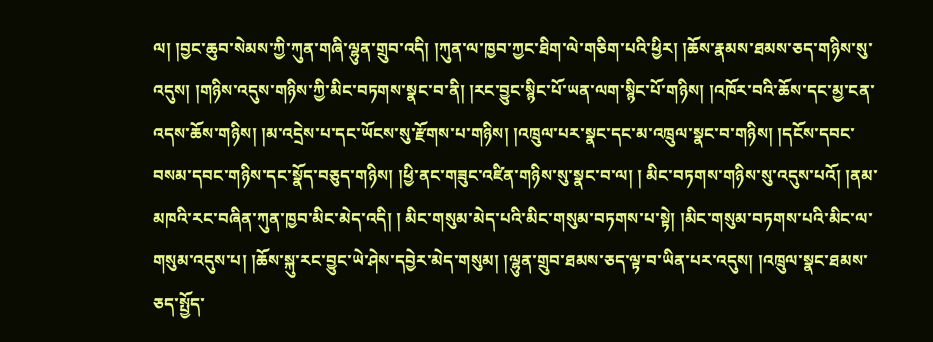ལ། །བྱང་ཆུབ་སེམས་ཀྱི་ཀུན་གཞི་ལྷུན་གྲུབ་འདི། །ཀུན་ལ་ཁྱབ་ཀྱང་ཐིག་ལེ་གཅིག་པའི་ཕྱིར། །ཆོས་རྣམས་ཐམས་ཅད་གཉིས་སུ་འདུས། །གཉིས་འདུས་གཉིས་ཀྱི་མིང་བཏགས་སྣང་བ་ནི། །རང་བྱུང་སྙིང་པོ་ཡན་ལག་སྙིང་པོ་གཉིས། །འཁོར་བའི་ཆོས་དང་མྱ་ངན་འདས་ཆོས་གཉིས། །མ་འདྲེས་པ་དང་ཡོངས་སུ་རྫོགས་པ་གཉིས། །འཁྲུལ་པར་སྣང་དང་མ་འཁྲུལ་སྣང་བ་གཉིས། །དངོས་དབང་བསམ་དབང་གཉིས་དང་སྣོད་བཅུད་གཉིས། །ཕྱི་ནང་གཟུང་འཛིན་གཉིས་སུ་སྣང་བ་ལ། ། མིང་བཏགས་གཉིས་སུ་འདུས་པའོ། །ནམ་མཁའི་རང་བཞིན་ཀུན་ཁྱབ་མིང་མེད་འདི། ། མིང་གསུམ་མེད་པའི་མིང་གསུམ་བཏགས་པ་སྟེ། །མིང་གསུམ་བཏགས་པའི་མིང་ལ་གསུམ་འདུས་པ། །ཆོས་སྐུ་རང་བྱུང་ཡེ་ཤེས་དབྱེར་མེད་གསུམ། །ལྷུན་གྲུབ་ཐམས་ཅད་ལྟ་བ་ཡིན་པར་འདུས། །འཁྲུལ་སྣང་ཐམས་ཅད་སྤྱོད་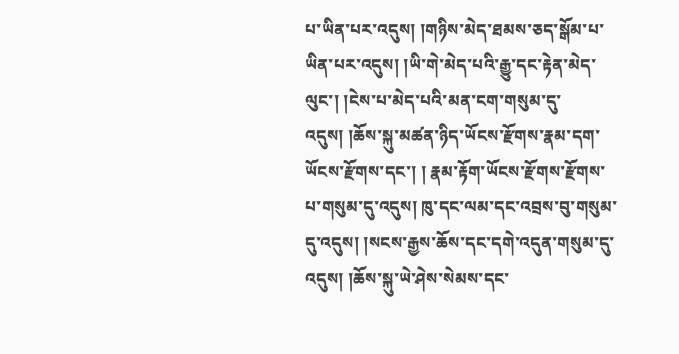པ་ཡིན་པར་འདུས། །གཉིས་མེད་ཐམས་ཅད་སྒོམ་པ་ཡིན་པར་འདུས། །ཡི་གེ་མེད་པའི་རྒྱུ་དང་རྟེན་མེད་ལུང་། །ངེས་པ་མེད་པའི་མན་ངག་གསུམ་དུ་འདུས། །ཆོས་སྐུ་མཚན་ཉིད་ཡོངས་རྫོགས་རྣམ་དག་ཡོངས་རྫོགས་དང་། ། རྣམ་རྟོག་ཡོངས་རྫོགས་རྫོགས་པ་གསུམ་དུ་འདུས། ཁུ་དང་ལམ་དང་འབྲས་བུ་གསུམ་དུ་འདུས། །སངས་རྒྱས་ཆོས་དང་དགེ་འདུན་གསུམ་དུ་འདུས། །ཆོས་སྐུ་ཡེ་ཤེས་སེམས་དང་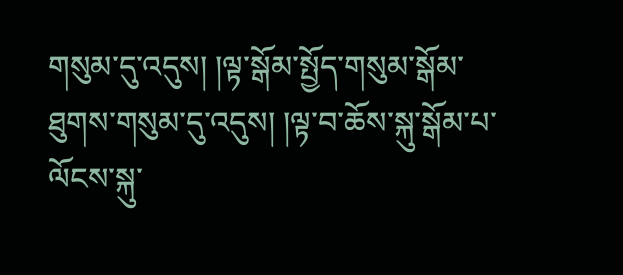གསུམ་དུ་འདུས། །ལྟ་སྒོམ་སྤྱོད་གསུམ་སྒོམ་ཐུགས་གསུམ་དུ་འདུས། །ལྟ་བ་ཆོས་སྐུ་སྒོམ་པ་ལོངས་སྐུ་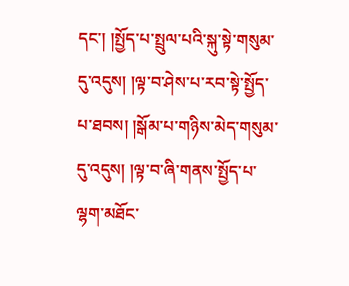དང་། །སྤྱོད་པ་སྤྲུལ་པའི་སྐུ་སྟེ་གསུམ་དུ་འདུས། །ལྟ་བ་ཤེས་པ་རབ་སྟེ་སྤྱོད་པ་ཐབས། །སྒོམ་པ་གཉིས་མེད་གསུམ་དུ་འདུས། །ལྟ་བ་ཞི་གནས་སྤྱོད་པ་ལྷག་མཐོང་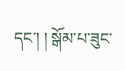དང་། ། སྒོམ་པ་ཟུང་